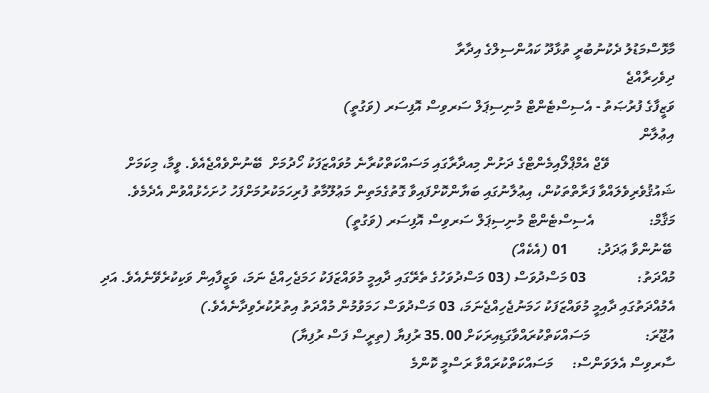މާޅޮސްމަޑުލު ދެކުނުބުރީ ތުޅާދޫ ކައުންސިލްގެ އިދާރާ
ދިވެހިރާއްޖެ
ވަޒީފާގެ ފުރުޞަތު - އެސިސްޓެންޓް މުނިސިޕަލް ސަރވިސް އޮފިސަރ (ވަގުތީ)
އިޢުލާން
                  ވޭޖް އެމްޕްލޯއިމެންޓްގެ ދަށުން މިއދާރާގައި މަސައްކަތްކުރާނެ މުވައްޒަފަކު ހޯދުމަށް  ބޭނުންވެއްޖެއެވެ. ވީމާ، މިކަމަށް ޝައުޤުވެރިވެލައްވާ ފަރާތްތަކުން، އިޢުލާނުގައި ބަޔާންކޮށްފައިވާ ގޮތުގެމަތިން މަޢުލޫމާތު ފުރިހަމަކުރުމަށްފަހު ހުށަހެޅުއްވުން އެދެމެވެ.
މަޤާމް:               އެސިސްޓެންޓް މުނިސިޕަލް ސަރވިސް އޮފިސަރ (ވަގުތީ)
 ބޭނުންވާ ޢަދަދު:        01 (އެކެއް)
މުއްދަތު:              03 މަސްދުވަސް (03 މަސްދުވަހުގެ ތެރޭގައި ދާއިމީ މުވައްޒަފަކު ހަމަޖެހިއްޖެ ނަމަ، ވަޒީފާއިން ވަކިކުރެވޭނެއެވެ. އަދި އެމުއްދަތުގައި ދާއިމީ މުވައްޒަފަކު ހަމަނުޖެހިއްޖެނަމަ، 03 މަސްދުވަސް ހަމަވުމުން މުއްދަތު އިތުރުކުރެވިދާނެއެވެ.)
އުޖޫރަ:               މަސައްކަތްކުރައްވާގަޑިއިރަކަށް 35.00 ރުފިޔާ (ތިރީސް ފަސް ރުފިޔާ)
ސާރވިސް އެލަވަންސް:     މަސައްކަތްކުރައްވާ ރަސްމީ ކޮންމެ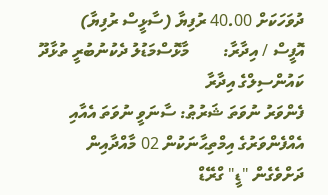ދުވަހަކަށް 40.00 ރުފިޔާ (ސާޅީސް ރުފިޔާ)
އޮފީސް / އިދާރާ:        މާޅޮސްމަޑުލު ދެކުނުބުރީ ތުޅާދޫ ކައުންސިލްގެ އިދާރާ
ފެންވަރު ނުވަތަ ޝަރުޠު: ސާނަވީ ނުވަތަ އެއާއި އެއްފެންވަރުގެ އިމްތިޙާނަކުން 02 މާއްދާއިން ދަށްވެގެން "ޑީ" ގްރޭޑް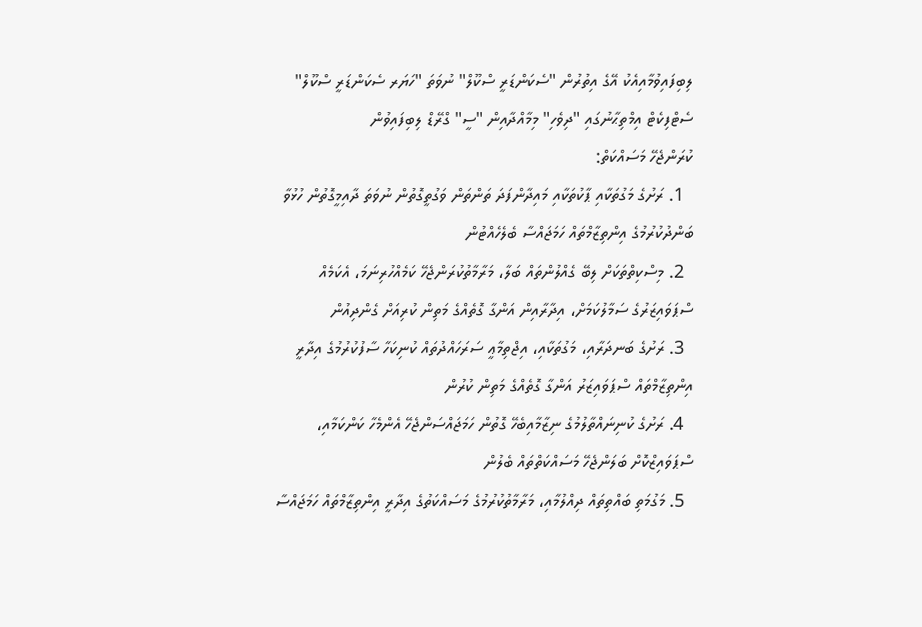ލިބިފައިވުމާއިއެކު އޭގެ އިތުރުން "ސެކަންޑަރީ ސްކޫލް" ނުވަތަ "ހަޔަރ ސެކަންޑަރީ ސްކޫލް" ސެޓްފިކެޓް އިމްތިޙާނުގައި "ދިވެހި" މިމާއްދާއިން "ސީ" ގްރޭޑް ލިބިފައިވުން
ކުރަންޖެހޭ މަސައްކަތް:
  1. ރަށުގެ މަގުތަކާއި ޕާކުތަކާއި މައިދާންފަދަ ތަންތަން ވަގުތީގޮތުން ނުވަތަ ދާއިމީގޮތުން ހުޅުވާ ބަންދުކުރުމުގެ އިންތިޒާމްތައް ހަމަޖައްސާ ބެލެހެއްޓުން
  2. މިސްކިތްތަކަށް ލިބޭ ގެއްލުންތައް ބަލާ، މަރާމާތުކުރަންޖެހޭ ކަމެއްހުރިނަމަ، އެކަމެއް ސްޕަވައިޒަރުގެ ސަމާލުކަމަށް، އިދާރާއިން އަންގާ ގޮތެއްގެ މަތިން ކުރިއަށް ގެންދިއުން
  3. ރަށުގެ ބަނދަރާއި، މަގުތަކާއި، އިޖްތިމާޢީ ސަރަހައްދުތައް ކުނިކަހާ ސާފުކުރުމުގެ އިދާރީ އިންތިޒާމްތައް ސްޕަވައިޒަރު އަންގާ ގޮތެއްގެ މަތިން ކުރުން
  4. ރަށުގެ ކުނިނައްތާލުމުގެ ނިޒާމާއިބެހޭ ގޮތުން ހަމަޖައްސަންޖެހޭ އެންމެހާ ކަންކަމާއި، ސްޕަވައިޒްކޮށް ބަލަންޖެހޭ މަސައްކަތްތައް ބެލުން
  5. މަގުމަތި ބައްތިތައް ދިއްލުމާއި، މަރާމާތުކުރުމުގެ މަސައްކަތުގެ އިދާރީ އިންތިޒާމްތައް ހަމަޖައްސާ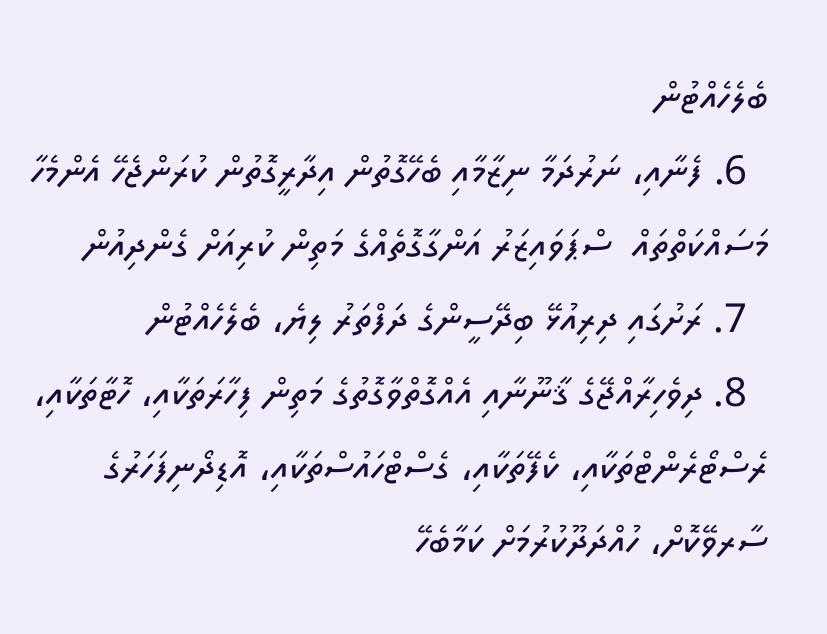ބެލެހެއްޓުން
  6. ފެނާއި، ނަރުދަމާ ނިޒާމާއި ބެހޭގޮތުން އިދާރީގޮތުން ކުރަންޖެހޭ އެންމެހާ މަސައްކަތްތައް  ސްޕަވައިޒަރު އަންގާގޮތެއްގެ މަތިން ކުރިއަށް ގެންދިއުން
  7. ރަށުގައި ދިރިއުޅޭ ބިދޭސީންގެ ދަފްތަރު ލިޔެ، ބެލެހެއްޓުން
  8. ދިވެހިރާއްޖޭގެ ޤާނޫނާއި އެއްގޮތްވާގޮތުގެ މަތިން ފިހާރަތަކާއި، ހޮޓާތަކާއި، ރެސްޓޯރެންޓްތަކާއި، ކެފޭތަކާއި، ގެސްޓްހައުސްތަކާއި، އޮޑިދޯނިފަހަރުގެ ސާރވޭކޮށް، ހުއްދަދޫކުރުމަށް ކަމާބެހޭ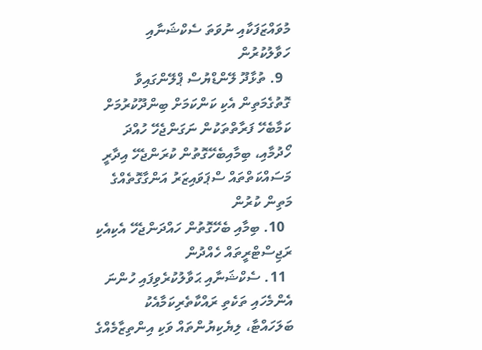މުވައްޒަފަކާއި ނުވަތަ ސެކްޝަނާއި ހަވާލުކުރުން
  9. ތުޅާދޫ ލޭންޑްޔުސް ޕްލޭންގައިވާ ގޮތުގެމަތިން އެކި ކަންކަމަށް ބިންދޫކުރުމަށް ކަމާބެހޭ ފަރާތްތަކުން ނަގަންޖެހޭ ހުއްދަ ހޯދުމާއި، ބިމާއިބެހޭގޮތުން ކުރަންޖެހޭ އިދާރީ މަސައްކަތްތައް ސްޕަވައިޒަރު އަންގާގޮތެއްގެ މަތިން ކުރުން
  10. ބިމާއި ބެހޭގޮތުން ހައްދަންޖެހޭ އެކިއެކި ރަޖިސްޓްރީތައް ހެއްދުން
  11. ސެކްޝަނާއި ޙަވާލުކުރެވިފައި ހުންނަ އެންމެހައި ތަކެތި ރައްކާތެރިކަމާއެކު ބަލަހައްޓާ، ލިޔެކިޔުންތައް ވަކި އިންތިޒާމެއްގެ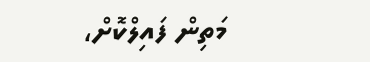މަތިން ފައިލްކޮށް،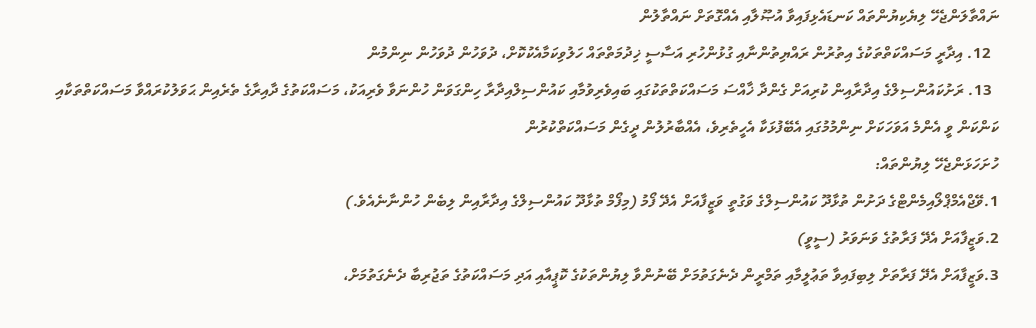ނައްތާލަންޖެހޭ ލިޔެކިޔުންތައް ކަނޑައެޅިފައިވާ އުޞޫލާއި އެއްގޮތަށް ނައްތާލުން
  12. އިދާރީ މަސައްކަތްތަކުގެ އިތުރުން ރައްޔިތުންނާއި ގުޅުންހުރި އަސާސީ ޚިދުމަތްތައް ހަލުވިކަމާއެކުކޮށް، ދުވަހުން ދުވަހުން ނިންމުން
  13. ރަށުކައުންސިލްގެ އިދާރާއިން ކުރިއަށް ގެންދާ ޚާއްސަ މަސައްކަތްތަކުގައި ބައިވެރިވުމާއި ކައުންސިލްއިދާރާ ހިންގަވަން ހުންނަވާ ވެރިއަކު، މަސައްކަތުގެ ދާއިރާގެ ތެރެއިން ޙަވަލުކުރައްވާ މަސައްކަތްތަކާއި ކަންކަން ވީ އެންމެ އަވަހަކަށް ނިންމުމުގައި އެބޭފުޅަކާ އެހީތެރިވެ، އެއްބާރުލުން ދީގެން މަސައްކަތްކުރުން
ހުށަހަޅަންޖެހޭ ލިޔުންތައް:
1.ވޭޖްއެމްޕްލޯއިމެންޓްގެ ދަށުން ތުޅާދޫ ކައުންސިލްގެ ވަގުތީ ވަޒީފާއަށް އެދޭ ފޯމު (މިފޯމް ތުޅާދޫ ކައުންސިލްގެ އިދާރާއިން ލިބެން ހުންނާނެއެވެ.)
2.ވަޒީފާއަށް އެދޭ ފަރާތުގެ ވަނަވަރު (ސީވީ)
3.ވަޒީފާއަށް އެދޭ ފަރާތަށް ލިބިފައިވާ ތަޢުލީމާއި ތަމްރީން ދެނެގަތުމަށް ބޭނުންވާ ލިޔުންތަކުގެ ކޮޕީއާއި އަދި މަސައްކަތުގެ ތަޖުރިބާ ދެނެގަތުމަށް،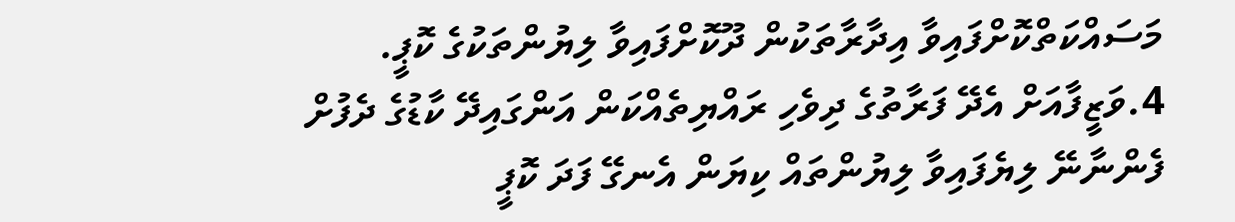މަސައްކަތްކޮށްފައިވާ އިދާރާތަކުން ދޫކޮށްފައިވާ ލިޔުންތަކުގެ ކޮޕީ.
4.ވަޒީފާއަށް އެދޭ ފަރާތުގެ ދިވެހި ރައްޔިތެއްކަން އަންގައިދޭ ކާޑުގެ ދެފުށް ފެންނާނޭ ލިޔެފައިވާ ލިޔުންތައް ކިޔަން އެނގޭ ފަދަ ކޮޕީ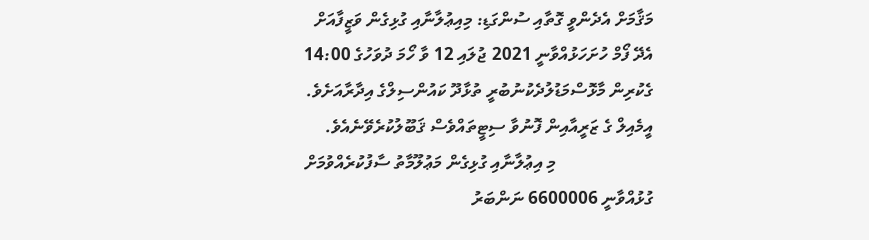މަޤާމަށް އެދެންވީ ގޮތާއި ސުންގަޑި: މިއިޢުލާނާއި ގުޅިގެން ވަޒީފާއަށް އެދޭ ފޯމް ހުށަހަޅުއްވާނީ 2021 ޖުލައި 12 ވާ ހޯމަ ދުވަހުގެ 14:00 ގެކުރިން މާޅޮސްމަޑުލުދެކުނުބުރީ ތުޅާދޫ ކައުންސިލްގެ އިދާރާއަށެވެ. އީމެއިލް ގެ ޒަރީއާއިން ފޮނުވާ ސިޓީތައްވެސް ޤަބޫލުކުރެވޭނެއެވެ.
                      މި އިޢުލާނާއި ގުޅިގެން މަޢުލޫމާތު ސާފުކުރެއްވުމަށް ގުޅުއްވާނީ 6600006 ނަންބަރު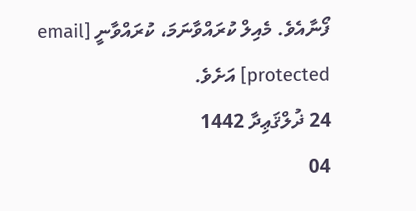ފޯނާއެވެ. މެއިލް ކުރައްވާނަމަ، ކުރައްވާނީ [email protected] އަށެވެ.
24 ޛުލްޤަޢިދާ 1442
04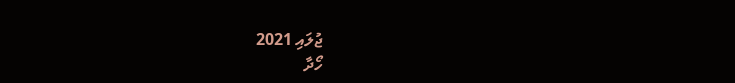ޖުލައި 2021
ހޯދާ